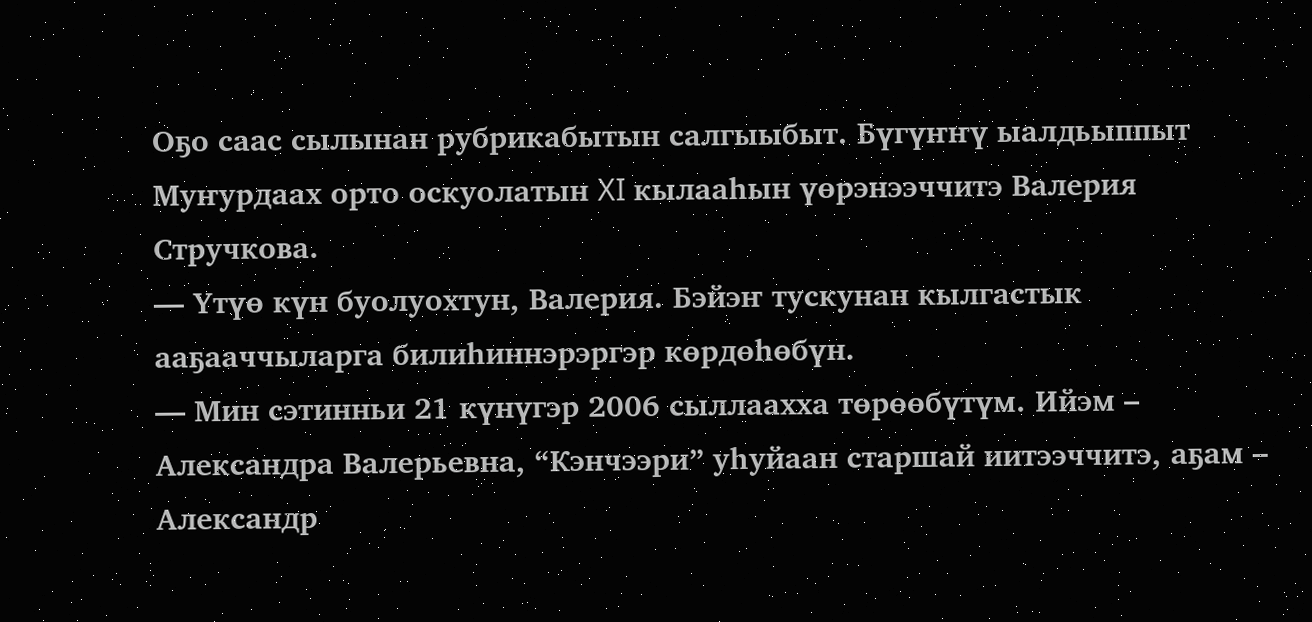Оҕо саас сылынан рубрикабытын салгыыбыт. Бүгүҥҥү ыалдьыппыт Муҥурдаах орто оскуолатын XI кылааһын үөрэнээччитэ Валерия Стручкова.
— Үтүө күн буолуохтун, Валерия. Бэйэҥ тускунан кылгастык ааҕааччыларга билиһиннэрэргэр көрдөһөбүн.
— Мин сэтинньи 21 күнүгэр 2006 сыллаахха төрөөбүтүм. Ийэм – Александра Валерьевна, “Кэнчээри” уһуйаан старшай иитээччитэ, аҕам – Александр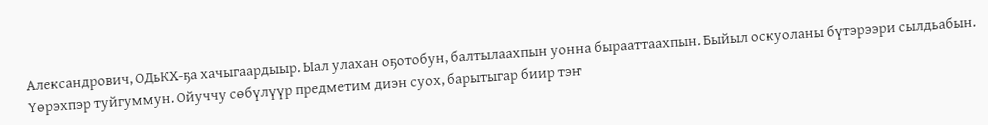Александрович, ОДьКХ-ҕа хачыгаардыыр. Ыал улахан оҕотобун, балтылаахпын уонна бырааттаахпын. Быйыл оскуоланы бүтэрээри сылдьабын. Үөрэхпэр туйгуммун. Ойуччу сөбүлүүр предметим диэн суох, барытыгар биир тэҥ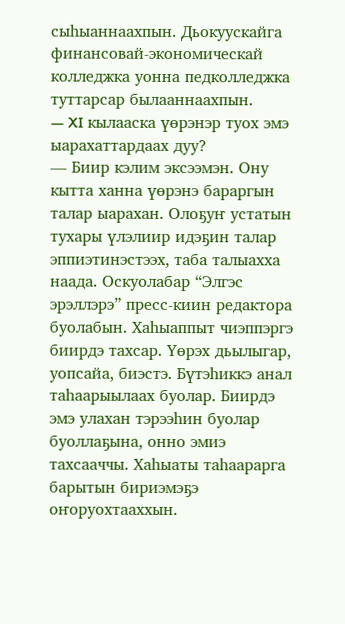сыһыаннаахпын. Дьокуускайга финансовай-экономическай колледжка уонна педколледжка туттарсар былааннаахпын.
— XI кылааска үөрэнэр туох эмэ ыарахаттардаах дуу?
— Биир кэлим эксээмэн. Ону кытта ханна үөрэнэ бараргын талар ыарахан. Олоҕуҥ устатын тухары үлэлиир идэҕин талар эппиэтинэстээх, таба талыахха наада. Оскуолабар “Элгэс эрэллэрэ” пресс-киин редактора буолабын. Хаһыаппыт чиэппэргэ биирдэ тахсар. Үөрэх дьылыгар, уопсайа, биэстэ. Бүтэһиккэ анал таһаарыылаах буолар. Биирдэ эмэ улахан тэрээһин буолар буоллаҕына, онно эмиэ тахсааччы. Хаһыаты таһаарарга барытын бириэмэҕэ оҥоруохтааххын.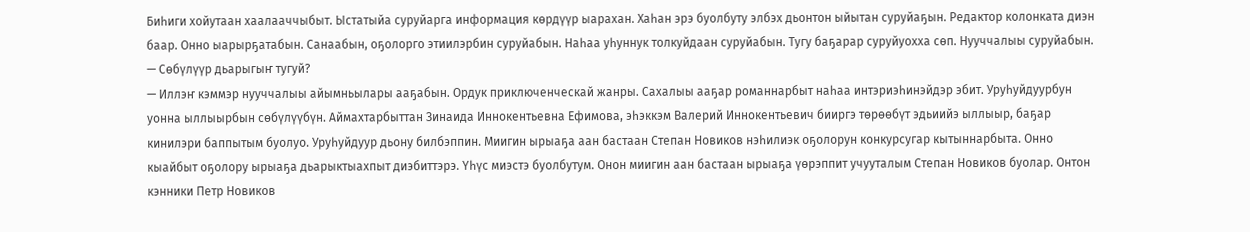Биһиги хойутаан хаалааччыбыт. Ыстатыйа суруйарга информация көрдүүр ыарахан. Хаһан эрэ буолбуту элбэх дьонтон ыйытан суруйаҕын. Редактор колонката диэн баар. Онно ыарырҕатабын. Санаабын, оҕолорго этиилэрбин суруйабын. Наһаа уһуннук толкуйдаан суруйабын. Тугу баҕарар суруйуохха сөп. Нууччалыы суруйабын.
— Сөбүлүүр дьарыгыҥ тугуй?
— Иллэҥ кэммэр нууччалыы айымньылары ааҕабын. Ордук приключенческай жанры. Сахалыы ааҕар романнарбыт наһаа интэриэһинэйдэр эбит. Уруһуйдуурбун уонна ыллыырбын сөбүлүүбүн. Аймахтарбыттан Зинаида Иннокентьевна Ефимова, эһэккэм Валерий Иннокентьевич бииргэ төрөөбүт эдьиийэ ыллыыр, баҕар кинилэри баппытым буолуо. Уруһуйдуур дьону билбэппин. Миигин ырыаҕа аан бастаан Степан Новиков нэһилиэк оҕолорун конкурсугар кытыннарбыта. Онно кыайбыт оҕолору ырыаҕа дьарыктыахпыт диэбиттэрэ. Үһүс миэстэ буолбутум. Онон миигин аан бастаан ырыаҕа үөрэппит учууталым Степан Новиков буолар. Онтон кэнники Петр Новиков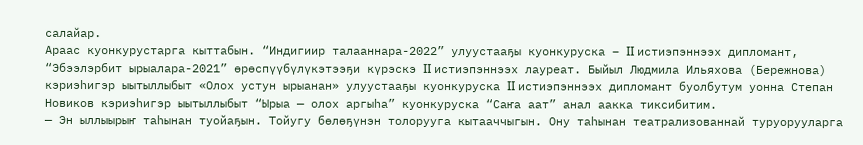салайар.
Араас куонкурустарга кыттабын. “Индигиир талааннара-2022” улуустааҕы куонкуруска – II истиэпэннээх дипломант, “Эбээлэрбит ырыалара-2021” өрөспүүбүлүкэтээҕи күрэскэ II истиэпэннээх лауреат. Быйыл Людмила Ильяхова (Бережнова) кэриэһигэр ыытыллыбыт «Олох устун ырыанан» улуустааҕы куонкуруска II истиэпэннээх дипломант буолбутум уонна Степан Новиков кэриэһигэр ыытыллыбыт “Ырыа — олох аргыһа” куонкуруска “Саҥа аат” анал аакка тиксибитим.
— Эн ыллыырыҥ таһынан туойаҕын. Тойугу бөлөҕүнэн толорууга кытааччыгын. Ону таһынан театрализованнай туруорууларга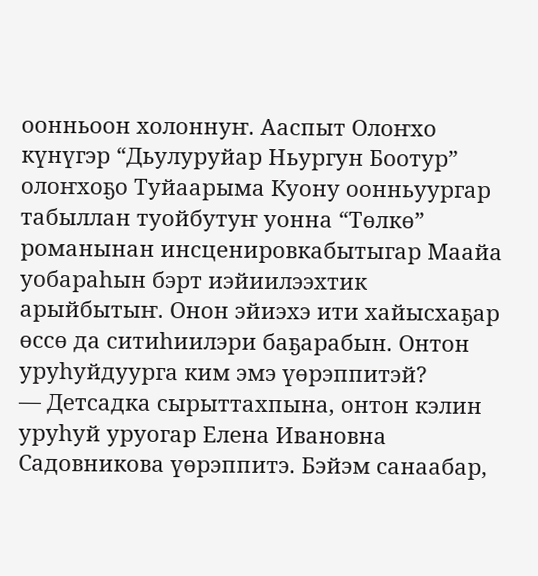оонньоон холоннуҥ. Ааспыт Олоҥхо күнүгэр “Дьулуруйар Ньургун Боотур” олоҥхоҕо Туйаарыма Куону оонньуургар табыллан туойбутуҥ уонна “Төлкө” романынан инсценировкабытыгар Маайа уобараһын бэрт иэйиилээхтик арыйбытыҥ. Онон эйиэхэ ити хайысхаҕар өссө да ситиһиилэри баҕарабын. Онтон уруһуйдуурга ким эмэ үөрэппитэй?
— Детсадка сырыттахпына, онтон кэлин уруһуй уруогар Елена Ивановна Садовникова үөрэппитэ. Бэйэм санаабар,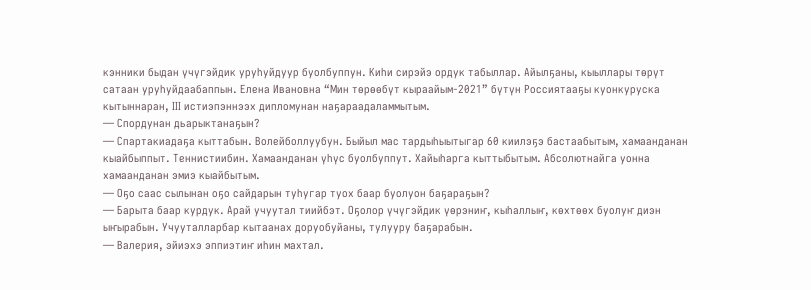кэнники быдан үчүгэйдик уруһуйдуур буолбуппун. Киһи сирэйэ ордук табыллар. Айылҕаны, кыыллары төрүт сатаан уруһуйдаабаппын. Елена Ивановна “Мин төрөөбүт кыраайым-2021” бүтүн Россиятааҕы куонкуруска кытыннаран, III истиэпэннээх дипломунан наҕараадаламмытым.
— Спордунан дьарыктанаҕын?
— Спартакиадаҕа кыттабын. Волейболлуубун. Быйыл мас тардыһыытыгар 60 киилэҕэ бастаабытым, хамаанданан кыайбыппыт. Теннистиибин. Хамаанданан үһүс буолбуппут. Хайыһарга кыттыбытым. Абсолютнайга уонна хамаанданан эмиэ кыайбытым.
— Оҕо саас сылынан оҕо сайдарын туһугар туох баар буолуон баҕараҕын?
— Барыта баар курдук. Арай учуутал тиийбэт. Оҕолор үчүгэйдик үөрэниҥ, кыһаллыҥ, көхтөөх буолуҥ диэн ыҥырабын. Учууталларбар кытаанах доруобуйаны, тулууру баҕарабын.
— Валерия, эйиэхэ эппиэтиҥ иһин махтал.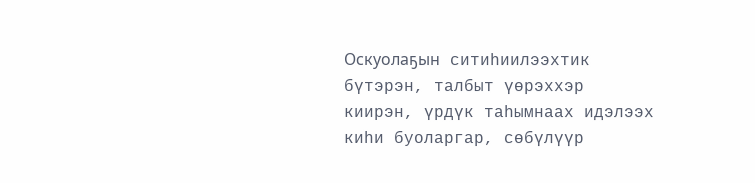Оскуолаҕын ситиһиилээхтик бүтэрэн, талбыт үөрэххэр киирэн, үрдүк таһымнаах идэлээх киһи буоларгар, сөбүлүүр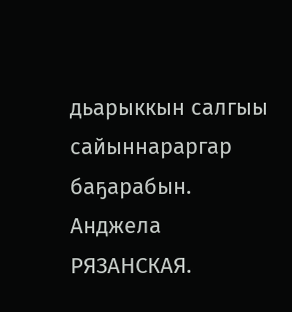дьарыккын салгыы сайыннараргар баҕарабын.
Анджела РЯЗАНСКАЯ.